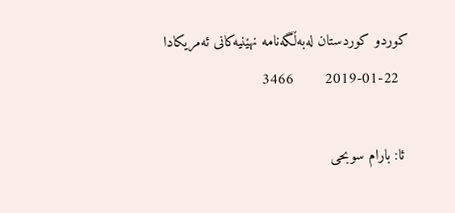كوردو كوردستان له‌به‌ڵگه‌نامه‌ نهێنیه‌كانی‌ ئه‌مریكادا
  2019-01-22       3466

 ئا: بارام سوبحی‌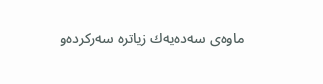ماوه‌ی‌ سه‌ده‌یه‌ك زیاتره‌ سه‌ركرده‌و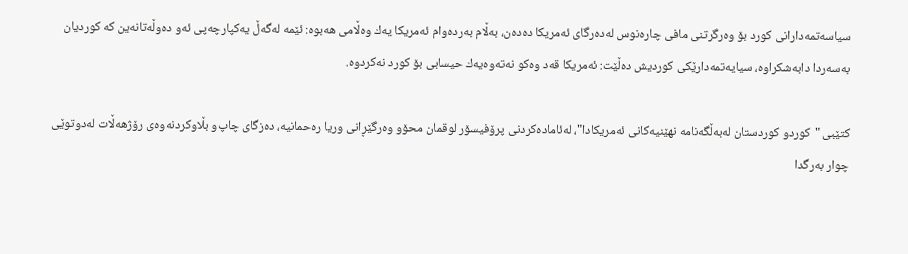سیاسه‌تمه‌دارانی‌ كورد بۆ وه‌رگرتنی‌ مافی‌ چاره‌نوس له‌ده‌رگای‌ ئه‌مریكا ده‌ده‌ن، به‌ڵام به‌رده‌وام ئه‌مریكا یه‌ك وه‌ڵامی‌ هه‌بوه‌: ئێمه‌ له‌گه‌ڵ یه‌كپارچه‌پی‌ ئه‌و ده‌وڵه‌تانه‌ین كه‌ كوردیان به‌سه‌ردا دابه‌شكراوه‌، سیایه‌تمه‌دارێكی‌ كوردیش ده‌ڵێت: ئه‌مریكا قه‌د وه‌كو نه‌ته‌وه‌یه‌ك حیسابی‌ بۆ كورد نه‌كردوه‌.

كتێبی‌ "كوردو كوردستان له‌به‌ڵگه‌نامه‌ نهێنیه‌كانی‌ ئه‌مریكادا"، له‌ئاماده‌كردنی‌ پرۆفیسۆر لوقمان محۆو وه‌رگێڕانی‌ وریا ره‌حمانیه‌، ده‌زگای‌ چاپ‌و بڵاوكردنه‌وه‌ی‌ رۆژهه‌ڵات له‌دوتوێی‌ چوار به‌رگدا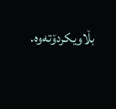بڵاویكردۆته‌وه‌.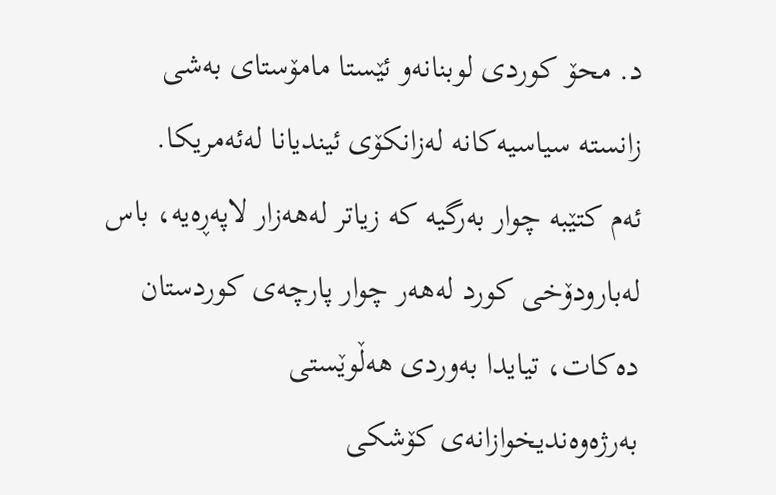د. محۆ كوردی‌ لوبنانه‌و ئێستا مامۆستای‌ به‌شی‌ زانسته‌ سیاسیه‌كانه‌ له‌زانكۆی‌ ئیندیانا له‌ئه‌مریكا.
ئه‌م كتێبه‌ چوار به‌رگیه‌ كه‌ زیاتر له‌هه‌زار لاپه‌ڕه‌یه‌، باس له‌بارودۆخی‌ كورد له‌هه‌ر چوار پارچه‌ی‌ كوردستان ده‌كات، تیایدا به‌وردی‌ هه‌ڵوێستی‌ به‌رژه‌وه‌ندیخوازانه‌ی‌ كۆشكی‌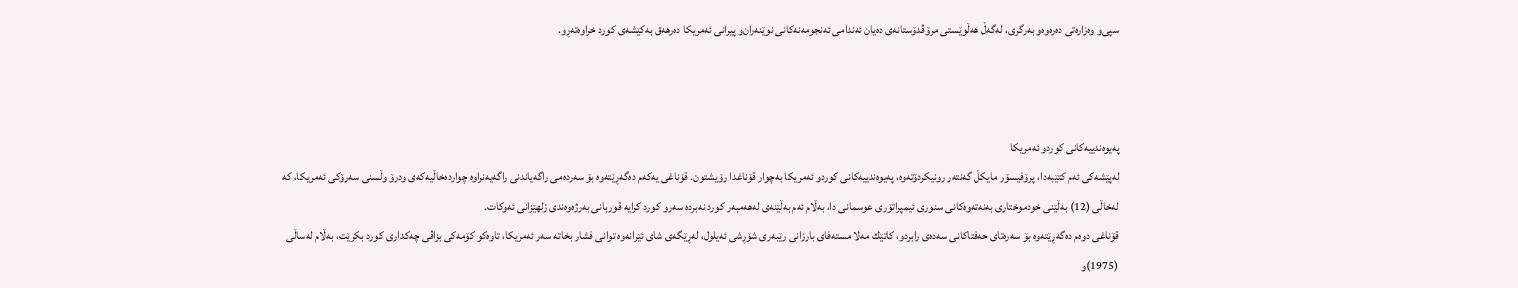سپی‌‌و وه‌زاره‌تی‌ ده‌ره‌وه‌و به‌رگری‌، له‌گه‌ڵ هه‌ڵوێستی‌ مرۆڤدۆستانه‌ی‌ ده‌یان ئه‌ندامی‌ ئه‌نجومه‌نه‌كانی‌ نوێنه‌ران‌و پیرانی‌ ئه‌مریكا ده‌رهه‌ق به‌كێشه‌ی‌ كورد خراوه‌ته‌ڕو.



په‌یوه‌ندییه‌كانی‌ كوردو ئه‌مریكا
له‌پێشه‌كی‌ ئه‌م كتێبه‌دا، پرۆفیسۆر مایكڵ گه‌نته‌ر رونیكردۆته‌وه‌، په‌یوه‌ندییه‌كانی‌ كوردو ئه‌مریكا به‌چوار قۆناغدا رۆیشتون. قۆناغی‌ یه‌كه‌م ده‌گه‌ڕێته‌وه‌ بۆ سه‌رده‌می‌ راگه‌یاندنی‌ راگه‌یه‌نراوه‌ چوارده‌خاڵیه‌كه‌ی‌ ودرۆ وڵسنی‌ سه‌رۆكی‌ ئه‌مریكا، كه‌ له‌خاڵی‌ (12) به‌ڵێنی‌ خودموختاری‌ به‌نه‌ته‌وه‌كانی‌ سنوری‌ ئیمپراتۆری‌ عوسمانی‌ دا، به‌ڵام ئه‌م به‌ڵێنه‌ی‌ له‌هه‌مبه‌ر كورد نه‌برده‌ سه‌رو كورد كرایه‌ قوربانی‌ به‌رژه‌وه‌ندی‌ زلهێزانی‌ ئه‌وكات.
قۆناغی‌ دوه‌م ده‌گه‌ڕێته‌وه‌ بۆ سه‌ره‌تای‌ حه‌فتاكانی‌ سه‌ده‌ی‌ رابردو، كاتێك مه‌لا مسته‌فای‌ بارزانی‌ رێبه‌ری‌ شۆڕشی‌ ئه‌یلول، له‌ڕێگه‌ی‌ شای‌ ئێرانه‌وه‌ توانی‌ فشار بخاته‌ سه‌ر ئه‌مریكا، تاوه‌كو كۆمه‌كی‌ بزاڤی‌ چه‌كداری‌ كورد بكرێت، به‌ڵام له‌ساڵی‌ (1975)و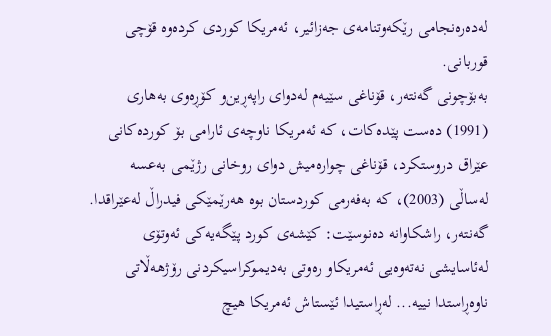له‌ده‌ره‌نجامی‌ رێكه‌وتنامه‌ی‌ جه‌زائیر، ئه‌مریكا كوردی‌ كرده‌وه‌ قۆچی‌ قوربانی‌.
به‌بۆچونی‌ گه‌نته‌ر، قۆناغی‌ سێیه‌م له‌دوای‌ راپه‌ڕین‌و كۆڕه‌وی‌ به‌هاری‌ (1991) ده‌ست پێده‌كات، كه‌ ئه‌مریكا ناوچه‌ی‌ ئارامی‌ بۆ كورده‌كانی‌ عێراق دروستكرد، قۆناغی‌ چواره‌میش دوای‌ روخانی‌ رژێمی‌ به‌عسه‌ له‌ساڵی‌ (2003)، كه‌ به‌فه‌رمی‌ كوردستان بوه‌ هه‌رێمێكی‌ فیدراڵ له‌عێراقدا.
گه‌نته‌ر، راشكاوانه‌ ده‌نوسێت: كێشه‌ی‌ كورد پێگه‌یه‌كی‌ ئه‌وتۆی‌ له‌ئاسایشی‌ نه‌ته‌وه‌یی‌ ئه‌مریكاو ره‌وتی‌ به‌دیموكراسیكردنی‌ رۆژهه‌ڵاتی‌ ناوه‌ڕاستدا نییه‌... له‌ڕاستیدا ئێستاش ئه‌مریكا هیچ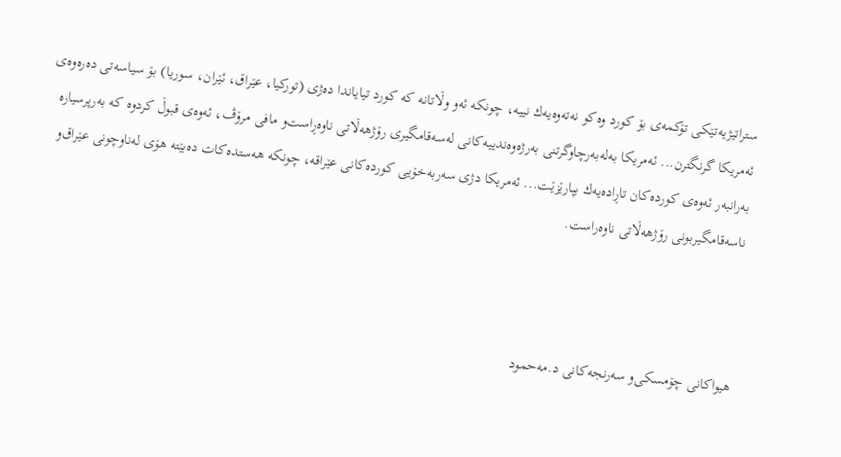ستراتیژیه‌تێكی‌ تۆكمه‌ی‌ بۆ كورد وه‌كو نه‌ته‌وه‌یه‌ك نییه‌، چونكه‌ ئه‌و وڵاتانه‌ كه‌ كورد تیایاندا ده‌ژی‌ (توركیا، عێراق، ئێران، سوریا) بۆ سیاسه‌تی‌ ده‌ره‌وه‌ی‌ ئه‌مریكا گرنگترن... ئه‌مریكا به‌له‌به‌رچاوگرتنی‌ به‌رژه‌وه‌ندییه‌كانی‌ له‌سه‌قامگیری‌ رۆژهه‌ڵاتی‌ ناوه‌ڕاست‌و مافی‌ مرۆڤ، ئه‌وه‌ی‌ قبوڵ كردوه‌ كه‌ به‌رپرسیاره‌ به‌رانبه‌ر ئه‌وه‌ی‌ كورده‌كان تاڕاده‌یه‌ك بپارێزێت... ئه‌مریكا دژی‌ سه‌ربه‌خۆیی‌ كورده‌كانی‌ عێراقه‌، چونكه‌ هه‌ستده‌كات ده‌بێته‌ هۆی‌ له‌ناوچونی‌ عێراق‌و ناسه‌قامگیربونی‌ رۆژهه‌ڵاتی‌ ناوه‌راست.



هیواكانی‌ چۆمسكی‌‌و سه‌رنجه‌كانی‌ د.مه‌حمود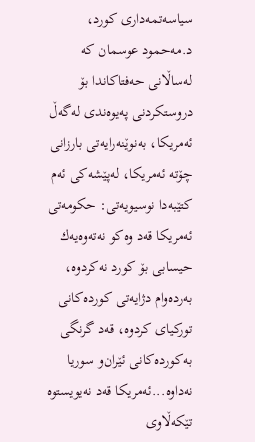سیاسه‌تمه‌داری‌ كورد، د.مه‌حمود عوسمان كه‌ له‌ساڵانی‌ حه‌فتاكاندا بۆ دروستكردنی‌ په‌یوه‌ندی‌ له‌گه‌ڵ ئه‌مریكا، به‌نوێنه‌رایه‌تی‌ بارزانی‌ چۆته‌ ئه‌مریكا، له‌پێشه‌كی‌ ئه‌م كتێبه‌دا نوسیویه‌تی‌: حكومه‌تی‌ ئه‌مریكا قه‌د وه‌كو نه‌ته‌وه‌یه‌ك حیسابی‌ بۆ كورد نه‌كردوه‌، به‌رده‌وام دژایه‌تی‌ كورده‌كانی‌ توركیای‌ كردوه‌، قه‌د گرنگی‌ به‌كورده‌كانی‌ ئێران‌و سوریا نه‌داوه‌...ئه‌مریكا قه‌د نه‌یویستوه‌ تێكه‌ڵاوی‌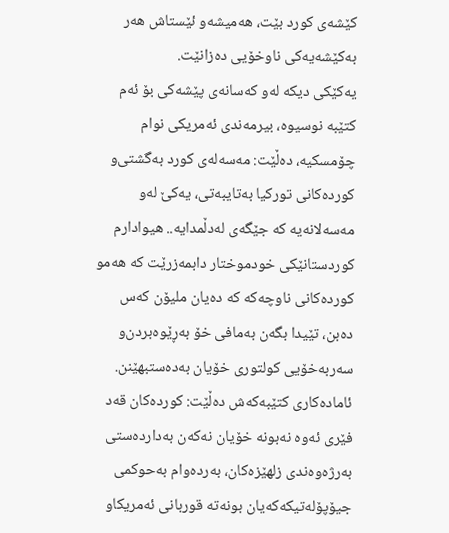كێشه‌ی‌ كورد بێت، هه‌میشه‌و ئێستاش هه‌ر به‌كێشه‌یه‌كی‌ ناوخۆیی‌ ده‌زانێت.
یه‌كێكی‌ دیكه‌ له‌و كه‌سانه‌ی‌ پێشه‌كی‌ بۆ ئه‌م كتێبه‌ نوسیوه‌، بیرمه‌ندی‌ ئه‌مریكی‌ نوام چۆمسكیه‌، ده‌ڵێت: مه‌سه‌له‌ی‌ كورد به‌گشتی‌‌و كورده‌كانی‌ توركیا به‌تایبه‌تی‌، یه‌كێ‌ له‌و مه‌سه‌لانه‌یه‌ كه‌ جێگه‌ی‌ له‌دڵمدایه‌.. هیوادارم كوردستانێكی‌ خودموختار دابمه‌زرێت كه‌ هه‌مو كورده‌كانی‌ ناوچه‌كه‌ كه‌ ده‌یان ملیۆن كه‌س ده‌بن، تێیدا بگه‌ن به‌مافی‌ خۆ به‌ڕێوه‌بردن‌و سه‌ربه‌خۆیی‌ كولتوری‌ خۆیان به‌ده‌ستبهێنن.
ئاماده‌كاری‌ كتێبه‌كه‌ش ده‌ڵێت: كورده‌كان قه‌د فێری‌ ئه‌وه‌ نه‌بونه‌ خۆیان نه‌كه‌ن به‌دارده‌ستی‌ به‌رژه‌وه‌ندی‌ زلهێزه‌كان، به‌رده‌وام به‌حوكمی‌ جیۆپۆله‌تیكه‌كه‌یان بونه‌ته‌ قوربانی‌ ئه‌مریكاو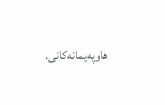هاوپه‌یمانه‌كانی‌.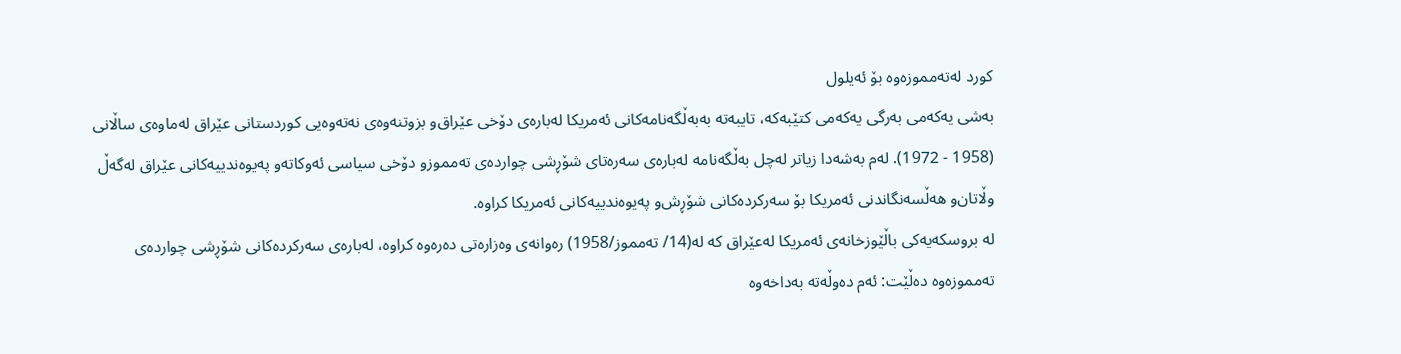كورد له‌ته‌مموزه‌وه‌ بۆ ئه‌یلول
به‌شی‌ یه‌كه‌می‌ به‌رگی‌ یه‌كه‌می‌ كتێبه‌كه‌، تایبه‌ته‌ به‌به‌ڵگه‌نامه‌كانی‌ ئه‌مریكا له‌باره‌ی‌ دۆخی‌ عێراق‌و بزوتنه‌وه‌ی‌ نه‌ته‌وه‌یی‌ كوردستانی‌ عێراق له‌ماوه‌ی‌ ساڵانی‌ (1958 - 1972). له‌م به‌شه‌دا زیاتر له‌چل به‌ڵگه‌نامه‌ له‌باره‌ی‌ سه‌ره‌تای‌ شۆڕشی‌ چوارده‌ی‌ ته‌مموزو دۆخی‌ سیاسی‌ ئه‌وكاته‌و په‌یوه‌ندییه‌كانی‌ عێراق له‌گه‌ڵ وڵاتان‌و هه‌ڵسه‌نگاندنی‌ ئه‌مریكا بۆ سه‌ركرده‌كانی‌ شۆڕش‌و په‌یوه‌ندییه‌كانی‌ ئه‌مریكا كراوه‌.
له‌ بروسكه‌یه‌كی‌ باڵێوزخانه‌ی‌ ئه‌مریكا له‌عێراق كه‌ له‌(14/ ته‌مموز/1958) ره‌وانه‌ی‌ وه‌زاره‌تی‌ ده‌ره‌وه‌ كراوه‌، له‌باره‌ی‌ سه‌ركرده‌كانی‌ شۆڕشی‌ چوارده‌ی‌ ته‌مموزه‌وه‌ ده‌ڵێت: ئه‌م ده‌وڵه‌ته‌ به‌داخه‌وه‌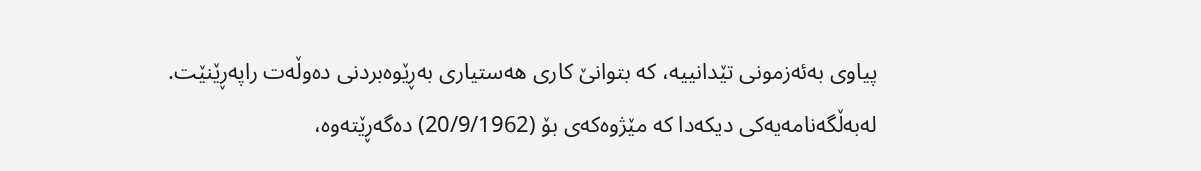پیاوی‌ به‌ئه‌زمونی‌ تێدانییه‌، كه‌ بتوانێ‌ كاری‌ هه‌ستیاری‌ به‌ڕێوه‌بردنی‌ ده‌وڵه‌ت راپه‌ڕێنێت.
له‌به‌ڵگه‌نامه‌یه‌كی‌ دیكه‌دا كه‌ مێژوه‌كه‌ی‌ بۆ (20/9/1962) ده‌گه‌ڕێته‌وه‌،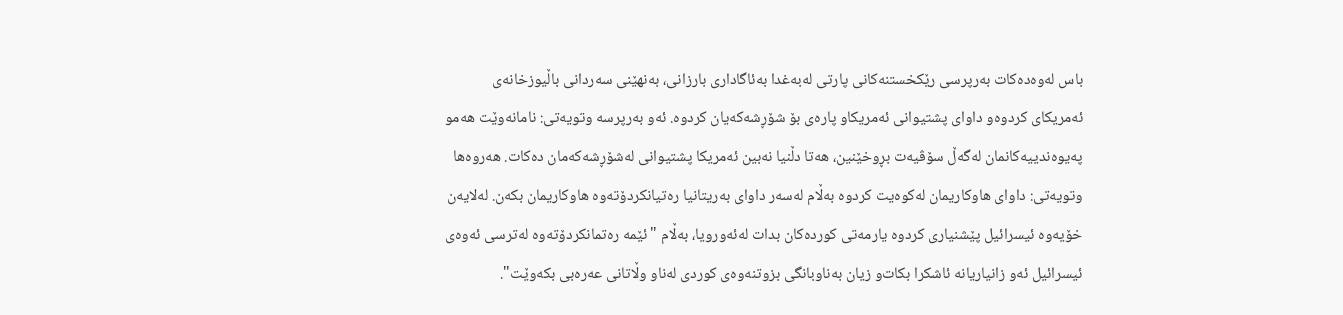باس له‌وه‌ده‌كات به‌رپرسی‌ رێكخستنه‌كانی‌ پارتی‌ له‌به‌غدا به‌ئاگاداری‌ بارزانی‌، به‌نهێنی‌ سه‌ردانی‌ باڵیوزخانه‌ی‌ ئه‌مریكای‌ كردوه‌و داوای‌ پشتیوانی‌ ئه‌مریكاو پاره‌ی‌ بۆ شۆڕشه‌كه‌یان كردوه‌. ئه‌و به‌رپرسه‌ وتویه‌تی‌: نامانه‌وێت هه‌مو په‌یوه‌ندییه‌كانمان له‌گه‌ڵ سۆڤیه‌ت بڕوخێنین، هه‌تا دڵنیا نه‌بین ئه‌مریكا پشتیوانی‌ له‌شۆڕشه‌كه‌مان ده‌كات. هه‌روه‌ها وتویه‌تی‌: داوای‌ هاوكاریمان له‌كوه‌یت كردوه‌ به‌ڵام له‌سه‌ر داوای‌ به‌ریتانیا ره‌تیانكردۆته‌وه‌ هاوكاریمان بكه‌ن. له‌لایه‌ن خۆیه‌وه‌ ئیسرائیل پێشنیاری‌ كردوه‌ یارمه‌تی‌ كورده‌كان بدات له‌ئه‌ورویا، به‌ڵام "ئێمه‌ ره‌تمانكردۆته‌وه‌ له‌ترسی‌ ئه‌وه‌ی‌ ئیسرائیل ئه‌و زانیاریانه‌ ئاشكرا بكات‌و زیان به‌ناوبانگی‌ بزوتنه‌وه‌ی‌ كوردی‌ له‌ناو وڵاتانی‌ عه‌ره‌بی‌ بكه‌وێت".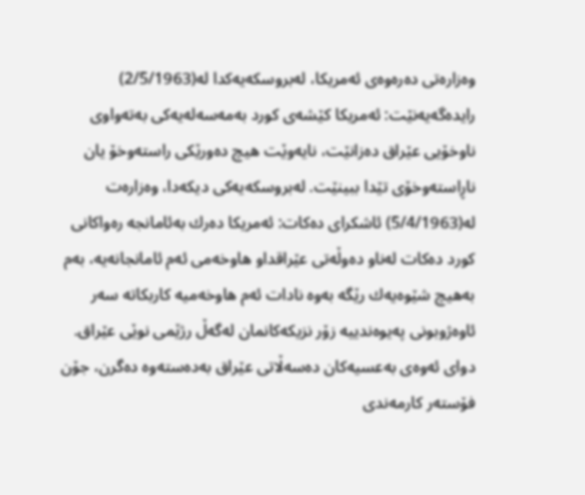وه‌زاره‌تی‌ ده‌ره‌وه‌ی‌ ئه‌مریكا، له‌بروسكه‌یه‌كدا له‌(2/5/1963) رایده‌گه‌یه‌نێت: ئه‌مریكا كێشه‌ی‌ كورد به‌مه‌سه‌له‌یه‌كی‌ به‌ته‌واوی‌ ناوخۆیی‌ عێراق ده‌زانێت، نایه‌وێت هیچ ده‌ورێكی‌ راسته‌وخۆ یان ناڕاسته‌وخۆی‌ تێدا ببینێت. له‌بروسكه‌یه‌كی‌ دیكه‌دا، وه‌زاره‌ت له‌(5/4/1963) ئاشكرای‌ ده‌كات: ئه‌مریكا ده‌رك به‌ئامانجه‌ ره‌واكانی‌ كورد ده‌كات له‌ناو ده‌وڵه‌تی‌ عێراقدا‌و هاوخه‌می‌ ئه‌م ئامانجانه‌یه‌، به‌م به‌هیچ شێوه‌یه‌ك رێگه‌ به‌وه‌ نادات ئه‌م هاوخه‌میه‌ كاربكاته‌ سه‌ر ئاوه‌ژوبونی‌ په‌یوه‌ندییه‌ زۆر نزیكه‌كانمان له‌گه‌ڵ رژێمی‌ نوێی‌ عێراق.
دوای‌ ئه‌وه‌ی‌ به‌عسیه‌كان ده‌سه‌ڵاتی‌ عێراق به‌ده‌سته‌وه‌ ده‌گرن، جۆن فۆسته‌ر كارمه‌ندی‌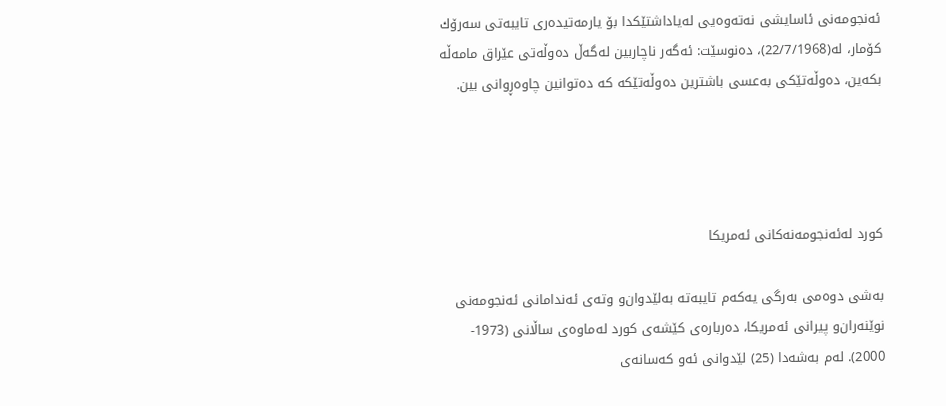ئه‌نجومه‌نی‌ ئاسایشی‌ نه‌ته‌وه‌یی‌ له‌یاداشتێكدا بۆ یارمه‌تیده‌ری‌ تایبه‌تی‌ سه‌رۆك كۆمار، له‌(22/7/1968)، ده‌نوسێت: ئه‌گه‌ر ناچاربین له‌گه‌ڵ ده‌وڵه‌تی‌ عێراق مامه‌ڵه‌ بكه‌ین، ده‌وڵه‌تێكی‌ به‌عسی‌ باشترین ده‌وڵه‌تێكه‌ كه‌ ده‌توانین چاوه‌ڕوانی‌ بین.




كورد له‌ئه‌نجومه‌نه‌كانی‌ ئه‌مریكا

به‌شی‌ دوه‌می‌ به‌رگی‌ یه‌كه‌م تایبه‌ته‌ به‌لێدوان‌و وته‌ی‌ ئه‌ندامانی‌ ئه‌نجومه‌نی‌ نوێنه‌ران‌و پیرانی‌ ئه‌مریكا، ده‌رباره‌ی‌ كێشه‌ی‌ كورد له‌ماوه‌ی‌ ساڵانی‌ (1973- 2000). له‌م به‌شه‌دا (25) لێدوانی‌ ئه‌و كه‌سانه‌ی‌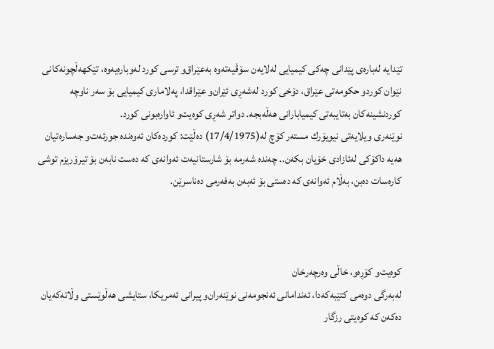تێدایه‌ له‌باره‌ی‌ پێدانی‌ چه‌كی‌ كیمیایی‌ له‌لایه‌ن سۆڤیه‌ته‌وه‌ به‌عێراق‌و ترسی‌ كورد له‌وباره‌یه‌وه‌، تێكهه‌ڵچونه‌كانی‌ نێوان كوردو حكومه‌تی‌ عێراق، دۆخی‌ كورد له‌شه‌ڕی‌ ئێران‌و عێراقدا، په‌لاماری‌ كیمیایی‌ بۆ سه‌ر ناوچه‌ كوردنشینه‌كان به‌تایبه‌تی‌ كیمیابارانی‌ هه‌ڵه‌بجه‌. دواتر شه‌ڕی‌ كوه‌یت‌و ئاواره‌بونی‌ كورد.
نوێنه‌ری‌ ویلایه‌تی‌ نیویۆرك مسته‌ر كۆچ له‌(17/4/1975) ده‌ڵێت: كورده‌كان ئه‌وه‌نده‌ جورئه‌ت‌و جه‌ساره‌تیان هه‌یه‌ داكۆكی‌ له‌ئازادی‌ خۆیان بكه‌ن.. چه‌نده‌ شه‌رمه‌ بۆ شارستانیه‌ت ئه‌وانه‌ی‌ كه‌ ده‌ست نابه‌ن بۆ تیرۆریزم توشی‌ كاره‌سات ده‌بن، به‌ڵام ئه‌وانه‌ی‌ كه‌ ده‌ستی‌ بۆ ئه‌به‌ن به‌فه‌رمی‌ ده‌ناسرێن.



كوه‌یت‌و كۆڕه‌و، خاڵی‌ وه‌رچه‌رخان
له‌به‌رگی‌ دوه‌می‌ كتێبه‌كه‌دا، ئه‌ندامانی‌ ئه‌نجومه‌نی‌ نوێنه‌ران‌و پیرانی‌ ئه‌مریكا، ستایشی‌ هه‌ڵوێستی‌ وڵاته‌كه‌یان ده‌كه‌ن كه‌ كوه‌یتی‌ رزگار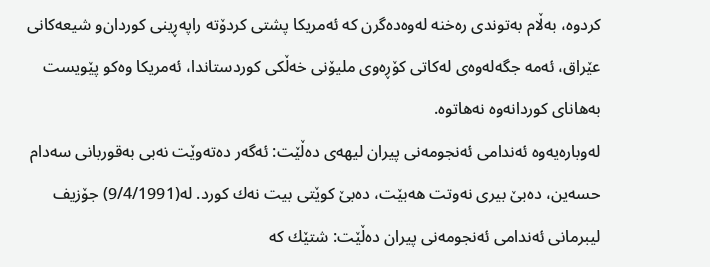كردوه‌، به‌ڵام به‌توندی‌ ره‌خنه‌ له‌وه‌ده‌گرن كه‌ ئه‌مریكا پشتی‌ كردۆته‌ راپه‌ڕینی‌ كوردان‌و شیعه‌كانی‌ عێراق، ئه‌مه‌ جگه‌له‌وه‌ی‌ له‌كاتی‌ كۆڕه‌وی‌ ملیۆنی‌ خه‌ڵكی‌ كوردستاندا، ئه‌مریكا وه‌كو پێویست به‌هانای‌ كوردانه‌وه‌ نه‌هاتوه‌.
له‌وباره‌یه‌وه‌ ئه‌ندامی‌ ئه‌نجومه‌نی‌ پیران لیهه‌ی‌ ده‌ڵێت: ئه‌گه‌ر ده‌ته‌وێت نه‌بی‌ به‌قوربانی‌ سه‌دام حسه‌ین، ده‌بێ‌ بیری‌ نه‌وتت هه‌بێت، ده‌بێ‌ كوێتی‌ بیت نه‌ك كورد. له‌(9/4/1991) جۆزیف لیبرمانی‌ ئه‌ندامی‌ ئه‌نجومه‌نی‌ پیران ده‌ڵێت: شتێك كه‌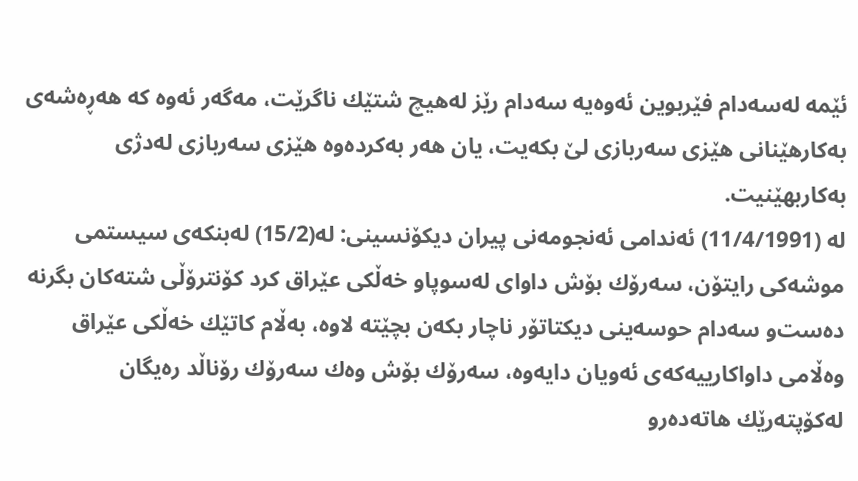ئێمه‌ له‌سه‌دام فێربوین ئه‌وه‌یه‌ سه‌دام رێز له‌هیچ شتێك ناگرێت، مه‌گه‌ر ئه‌وه‌ كه‌ هه‌ڕه‌شه‌ی‌ به‌كارهێنانی‌ هێزی‌ سه‌ربازی‌ لێ‌ بكه‌یت، یان هه‌ر به‌كرده‌وه‌ هێزی‌ سه‌ربازی‌ له‌دژی‌ به‌كاربهێنیت.
له‌ (11/4/1991) ئه‌ندامی‌ ئه‌نجومه‌نی‌ پیران دیكۆنسینی‌: له‌(15/2) له‌بنكه‌ی‌ سیستمی‌ موشه‌كی‌ رایتۆن، سه‌رۆك بۆش داوای‌ له‌سوپاو خه‌ڵكی‌ عێراق كرد كۆنترۆڵی‌ شته‌كان بگرنه‌ ده‌ست‌و سه‌دام حوسه‌ینی‌ دیكتاتۆر ناچار بكه‌ن بچێته‌ لاوه‌، به‌ڵام كاتێك خه‌ڵكی‌ عێراق وه‌ڵامی‌ داواكارییه‌كه‌ی‌ ئه‌ویان دایه‌وه‌، سه‌رۆك بۆش وه‌ك سه‌رۆك رۆناڵد ره‌یگان له‌كۆپته‌رێك هاته‌ده‌رو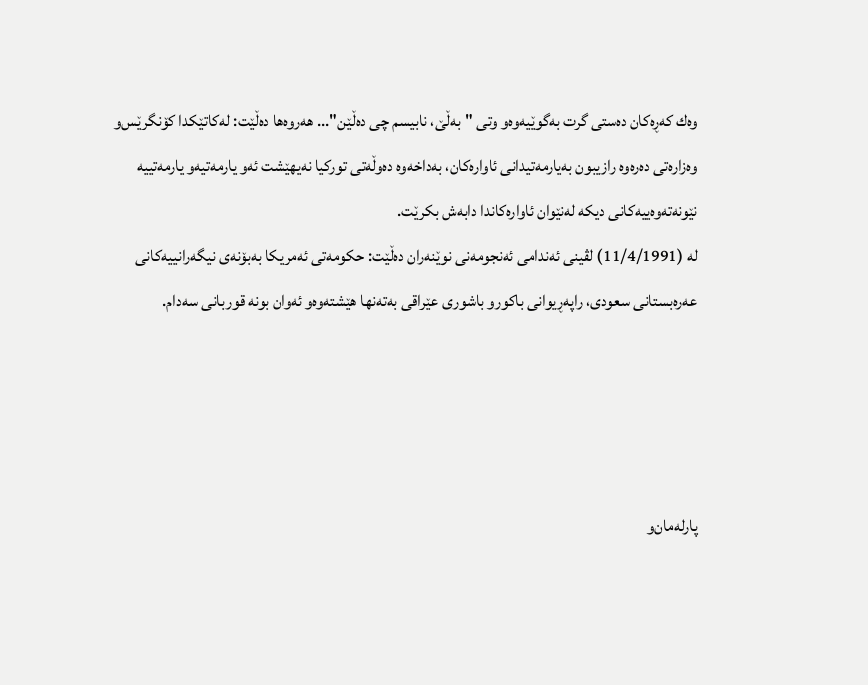وه‌ك كه‌ڕه‌كان ده‌ستی‌ گرت به‌گوێیه‌وه‌و وتی‌ "به‌ڵێ‌، نابیسم چی‌ ده‌ڵێن"... هه‌روه‌ها ده‌ڵێت: له‌كاتێكدا كۆنگرێس‌و وه‌زاره‌تی‌ ده‌ره‌وه‌ رازیبون به‌یارمه‌تیدانی‌ ئاواره‌كان، به‌داخه‌وه‌ ده‌وڵه‌تی‌ توركیا نه‌یهێشت ئه‌و یارمه‌تیه‌و یارمه‌تییه‌ نێونه‌ته‌وه‌ییه‌كانی‌ دیكه‌ له‌نێوان ئاواره‌كاندا دابه‌ش بكرێت.
له‌ (11/4/1991) لڤینی‌ ئه‌ندامی‌ ئه‌نجومه‌نی‌ نوێنه‌ران ده‌ڵێت: حكومه‌تی‌ ئه‌مریكا به‌بۆنه‌ی‌ نیگه‌رانییه‌كانی‌ عه‌ره‌بستانی‌ سعودی‌، راپه‌ڕیوانی‌ باكورو باشوری‌ عێراقی‌ به‌ته‌نها هێشته‌وه‌و ئه‌وان بونه‌ قوربانی‌ سه‌دام.




پارله‌مان‌و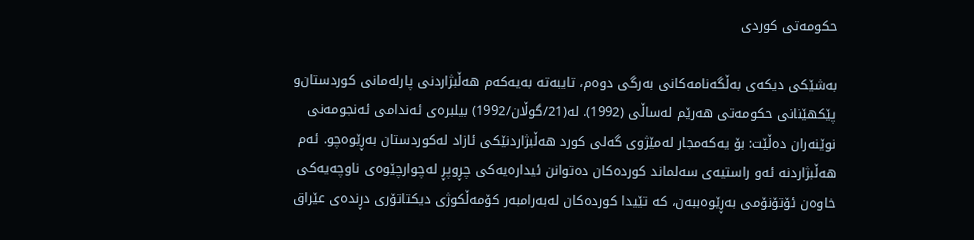حكومه‌تی‌ كوردی‌

به‌شێكی‌ دیكه‌ی‌ به‌ڵگه‌نامه‌كانی‌ به‌رگی‌ دوه‌م، تایبه‌ته‌ به‌یه‌كه‌م هه‌ڵبژاردنی‌ پارله‌مانی‌ كوردستان‌و پێكهێنانی‌ حكومه‌تی‌ هه‌رێم له‌ساڵی‌ (1992). له‌(21/گوڵان/1992) بیلبره‌ی‌ ئه‌ندامی‌ ئه‌نجومه‌نی‌ نوێنه‌ران ده‌ڵێت: بۆ یه‌كه‌مجار له‌مێژوی‌ گه‌لی‌ كورد هه‌ڵبژاردنێكی‌ ئازاد له‌كوردستان به‌ڕێوه‌چو. ئه‌م هه‌ڵبژاردنه‌ ئه‌و راستیه‌ی‌ سه‌لماند كورده‌كان ده‌توانن ئیداره‌یه‌كی‌ چڕوپڕ له‌چوارچێوه‌ی ناوچه‌یه‌كی‌ خاوه‌ن ئۆتۆنۆمی‌ به‌ڕێوه‌ببه‌ن، كه‌ تێیدا كورده‌كان له‌به‌رامبه‌ر كۆمه‌ڵكوژی‌ دیكتاتۆری‌ دڕنده‌ی‌ عێراق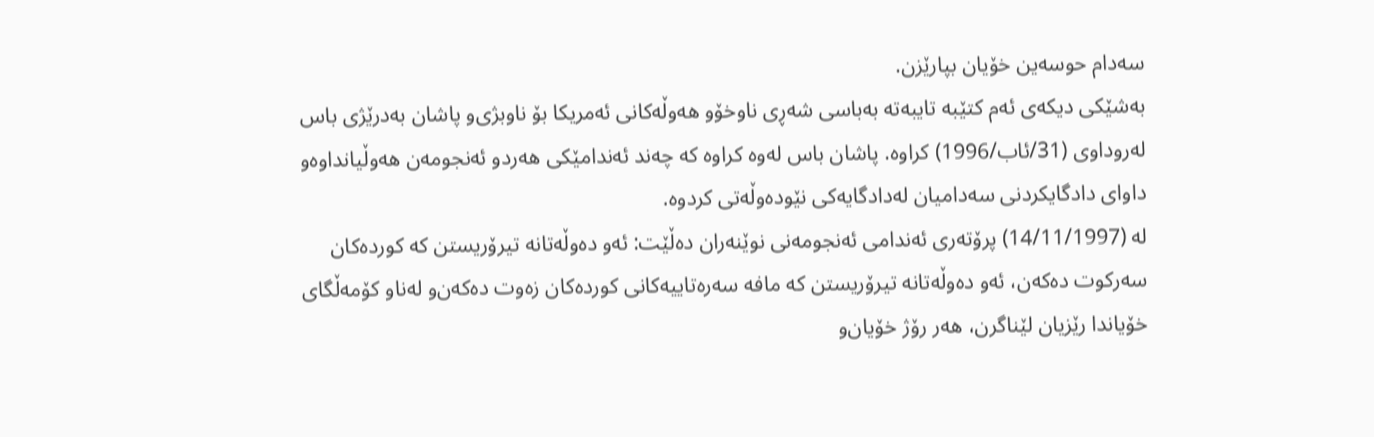سه‌دام حوسه‌ین خۆیان بپارێزن.
به‌شێكی‌ دیكه‌ی‌ ئه‌م كتێبه‌ تایبه‌ته‌ به‌باسی‌ شه‌ڕی‌ ناوخۆو هه‌وڵه‌كانی‌ ئه‌مریكا بۆ ناوبژی‌‌و پاشان به‌درێژی‌ باس له‌روداوی‌ (31/ئاب/1996) كراوه‌. پاشان باس له‌وه‌ كراوه‌ كه‌ چه‌ند ئه‌ندامێكی‌ هه‌ردو ئه‌نجومه‌ن هه‌وڵیانداوه‌و داوای دادگایكردنی‌ سه‌دامیان له‌دادگایه‌كی‌ نێوده‌وڵه‌تی‌ كردوه‌.
له‌ (14/11/1997) پرۆته‌ری‌ ئه‌ندامی‌ ئه‌نجومه‌نی‌ نوێنه‌ران ده‌ڵێت: ئه‌و ده‌وڵه‌تانه‌ تیرۆریستن كه‌ كورده‌كان سه‌ركوت ده‌كه‌ن، ئه‌و ده‌وڵه‌تانه‌ تیرۆریستن كه‌ مافه‌ سه‌ره‌تاییه‌كانی‌ كورده‌كان زه‌وت ده‌كه‌ن‌و له‌ناو كۆمه‌ڵگای‌ خۆیاندا رێزیان لێناگرن، هه‌ر رۆژ خۆیان‌و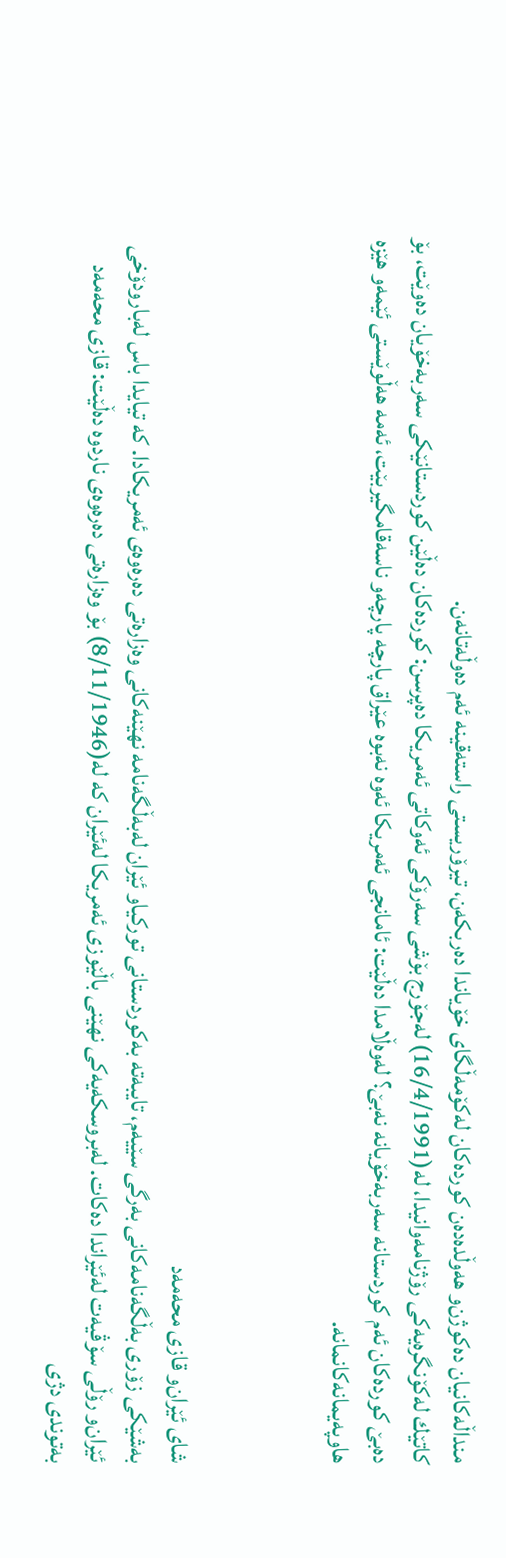منداڵه‌كانیان ده‌كوژن‌و هه‌وڵده‌ده‌ن كورده‌كان له‌كۆمه‌ڵگای‌ خۆیاندا ده‌ربكه‌ن، تیرۆریستی‌ راسته‌قینه‌ ئه‌م ده‌وڵه‌تانه‌ن.
كاتێك له‌كۆنگره‌یه‌كی‌ رۆژنامه‌وانیدا، له‌(16/4/1991) له‌جۆرج بۆشی‌ سه‌رۆكی‌ ئه‌وكاتی‌ ئه‌مریكا ده‌پرسن: كورده‌كان ده‌ڵێن كوردستانێكی‌ سه‌ربه‌خۆیان ده‌وێت، بۆ ده‌بێ‌ كورده‌كان ئه‌م كوردستانه‌ سه‌ربه‌خۆیانه‌ نه‌بێ‌؟ له‌وه‌ڵامدا ده‌ڵێت: ئامانجی‌ ئه‌مریكا ئه‌وه‌ نه‌بوه‌ عێراق پارچه‌ پارچه‌و ناسه‌قامگیربێت، ئه‌مه‌ هه‌ڵوێستی‌ ئێمه‌و هێزه‌ هاوپه‌یمانه‌كانمانه‌.



شای‌ ئێران‌و قازی‌ محه‌مه‌د
به‌شێكی‌ زۆری‌ به‌ڵگه‌نامه‌كانی‌ به‌رگی‌ سێیه‌م، تایبه‌ته‌ به‌كوردستانی‌ توركیاو ئێران له‌به‌ڵگه‌نامه‌ نهێنه‌كانی‌ وه‌زاره‌تی‌ ده‌ره‌وه‌ی‌ ئه‌مریكادا. كه‌ تیایدا باس له‌بارودۆخی‌ ئێران‌و رۆڵی‌ سۆڤیه‌ت له‌ئێراندا ده‌كات. له‌بروسكه‌یه‌كی‌ نهێنی‌ باڵێوزی‌ ئه‌مریكا له‌ئێران كه‌ له‌(8/11/1946) بۆ وه‌زاره‌تی‌ ده‌ره‌وه‌ی‌ ناردوه‌ ده‌ڵێت: قازی‌ محه‌مه‌د به‌توندی‌ دژی‌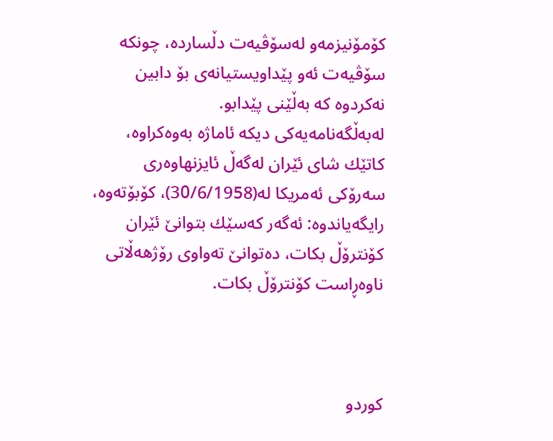كۆمۆنیزمه‌‌و له‌سۆڤیه‌ت دڵسارده‌، چونكه‌ سۆڤیه‌ت ئه‌و پێداویستیانه‌ی‌ بۆ دابین نه‌كردوه‌ كه‌ به‌ڵێنی‌ پێدابو.
له‌به‌ڵگه‌نامه‌یه‌كی‌ دیكه‌ ئاماژه‌ به‌وه‌كراوه‌، كاتێك شای‌ ئێران له‌گه‌ڵ ئایزنهاوه‌ری‌ سه‌رۆكی‌ ئه‌مریكا له‌(30/6/1958)، كۆبۆته‌وه‌، رایگه‌یاندوه‌: ئه‌گه‌ر كه‌سێك بتوانێ‌ ئێران كۆنترۆڵ بكات، ده‌توانێ‌ ته‌واوی‌ رۆژهه‌ڵاتی‌ ناوه‌ڕاست كۆنترۆڵ بكات.



كوردو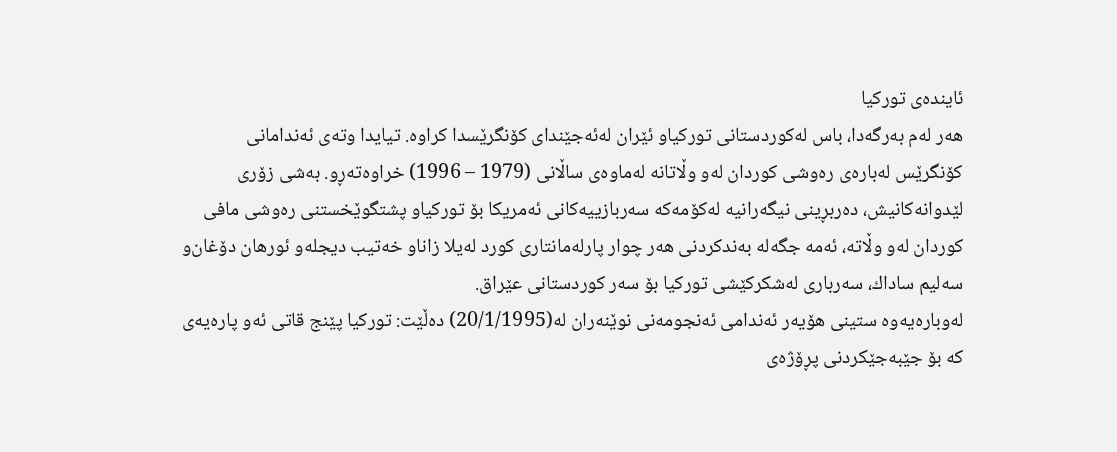ئاینده‌ی‌ توركیا
هه‌ر له‌م به‌رگه‌دا، باس له‌كوردستانی‌ توركیاو ئێران له‌ئه‌جێندای‌ كۆنگرێسدا كراوه‌. تیایدا وته‌ی‌ ئه‌ندامانی‌ كۆنگرێس له‌باره‌ی‌ ره‌وشی‌ كوردان له‌و وڵاتانه‌ له‌ماوه‌ی‌ ساڵانی‌ (1979 – 1996) خراوه‌ته‌ڕو. به‌شی‌ زۆری‌ لێدوانه‌كانیش، ده‌ربڕینی‌ نیگه‌رانیه‌ له‌كۆمه‌كه‌ سه‌ربازییه‌كانی‌ ئه‌مریكا بۆ توركیاو پشتگوێخستنی‌ ره‌وشی‌ مافی‌ كوردان له‌و وڵاته‌، ئه‌مه‌ جگه‌له‌ به‌ندكردنی‌ هه‌ر چوار پارله‌مانتاری‌ كورد له‌یلا زاناو خه‌تیب دیجله‌و ئورهان دۆغان‌و سه‌لیم ساداك، سه‌رباری‌ له‌شكركێشی‌ توركیا بۆ سه‌ر كوردستانی‌ عێراق.
له‌وباره‌یه‌وه‌ ستینی‌ هۆیه‌ر ئه‌ندامی‌ ئه‌نجومه‌نی‌ نوێنه‌ران له‌(20/1/1995) ده‌ڵێت: توركیا پێنج قاتی‌ ئه‌و پاره‌یه‌ی‌ كه‌ بۆ جێبه‌جێكردنی‌ پڕۆژه‌ی‌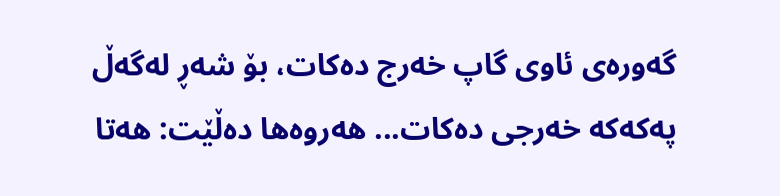گه‌وره‌ی‌ ئاوی‌ گاپ خه‌رج ده‌كات، بۆ شه‌ڕ له‌گه‌ڵ په‌كه‌كه‌ خه‌رجی‌ ده‌كات... هه‌روه‌ها ده‌ڵێت: هه‌تا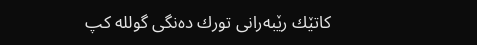كاتێك رێبه‌رانی‌ تورك ده‌نگی‌ گولله‌ كپ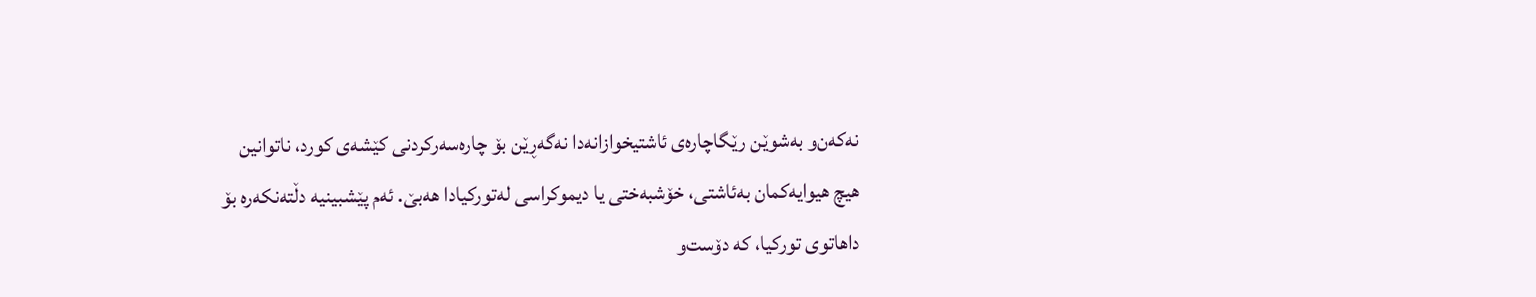نه‌كه‌ن‌و به‌شوێن رێگاچاره‌ی‌ ئاشتیخوازانه‌دا نه‌گه‌ڕێن بۆ چاره‌سه‌ركردنی‌ كێشه‌ی‌ كورد، ناتوانین هیچ هیوایه‌كمان به‌ئاشتی‌، خۆشبه‌ختی‌ یا دیموكراسی‌ له‌توركیادا هه‌بێ‌. ئه‌م پێشبینیه‌ دڵته‌نكه‌ره‌ بۆ داهاتوی‌ توركیا، كه‌ دۆست‌و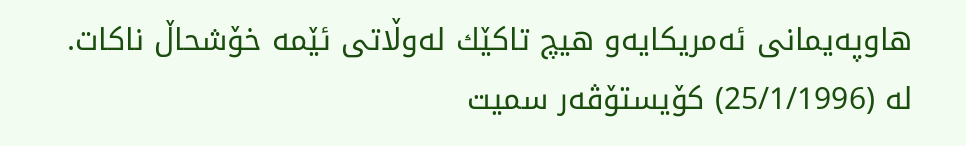هاوپه‌یمانی‌ ئه‌مریكایه‌‌و هیچ تاكێك له‌وڵاتی‌ ئێمه‌ خۆشحاڵ ناكات.
له‌ (25/1/1996) كۆیستۆڤه‌ر سمیت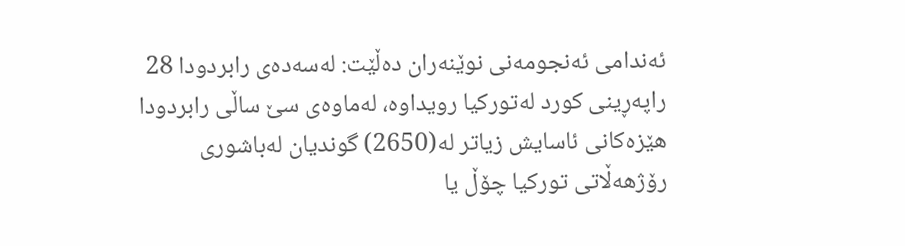ئه‌ندامی‌ ئه‌نجومه‌نی‌ نوێنه‌ران ده‌ڵێت: له‌سه‌ده‌ی‌ رابردودا 28 راپه‌ڕینی‌ كورد له‌توركیا رویداوه‌، له‌ماوه‌ی‌ سێ‌ ساڵی‌ رابردودا هێزه‌كانی‌ ئاسایش زیاتر له‌(2650) گوندیان له‌باشوری‌ رۆژهه‌ڵاتی‌ توركیا چۆڵ یا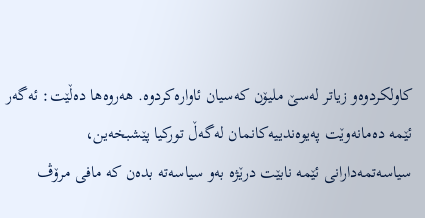كاولكردوه‌و زیاتر له‌سێ‌ ملیۆن كه‌سیان ئاواره‌كردوه‌. هه‌روه‌ها ده‌ڵێت: ئه‌گه‌ر ئێمه‌ ده‌مانه‌وێت په‌یوه‌ندییه‌كانمان له‌گه‌ڵ توركیا پێشبخه‌ین، سیاسه‌تمه‌دارانی‌ ئێمه‌ نابێت درێژه‌ به‌و سیاسه‌ته‌ بده‌ن كه‌ مافی‌ مرۆڤ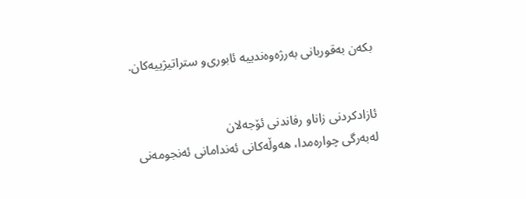بكه‌ن به‌قوربانی‌ به‌رژه‌وه‌ندییه‌ ئابوری‌‌و ستراتیژییه‌كان.


ئازادكردنی‌ زاناو رفاندنی‌ ئۆجه‌لان
له‌به‌رگی‌ چواره‌مدا، هه‌وڵه‌كانی‌ ئه‌ندامانی‌ ئه‌نجومه‌نی‌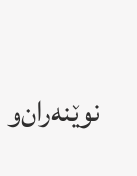نوێنه‌ران‌و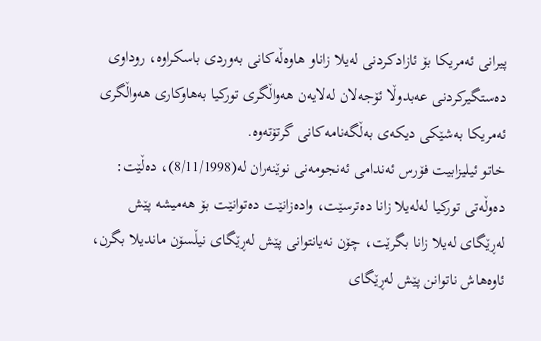پیرانی‌ ئه‌مریكا بۆ ئازادكردنی‌ له‌یلا زاناو هاوه‌ڵه‌كانی‌ به‌وردی‌ باسكراوه‌، روداوی‌ ده‌ستگیركردنی‌ عه‌بدوڵا ئۆجه‌لان له‌لایه‌ن هه‌واڵگری‌ توركیا به‌هاوكاری‌ هه‌واڵگری‌ ئه‌مریكا به‌شێكی‌ دیكه‌ی‌ به‌ڵگه‌نامه‌كانی‌ گرتۆته‌وه‌.
خاتو ئیلیزابیت فۆرس ئه‌ندامی‌ ئه‌نجومه‌نی‌ نوێنه‌ران له‌(8/11/1998)، ده‌ڵێت: ده‌وڵه‌تی‌ توركیا له‌له‌یلا زانا ده‌ترسێت، واده‌زانێت ده‌توانێت بۆ هه‌میشه‌ پێش له‌ڕێگای‌ له‌یلا زانا بگرێت، چۆن نه‌یانتوانی‌ پێش له‌ڕێگای‌ نیڵسۆن ماندیلا بگرن، ئاوه‌هاش ناتوانن پێش له‌ڕێگای‌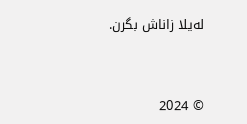له‌یلا زاناش بگرن.


© 2024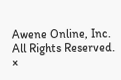Awene Online, Inc. All Rights Reserved.
×